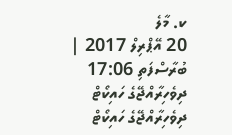ކ. މާލެ
20 އޭޕްރިލް 2017 | ބުރާސްފަތި 17:06
ދިވެހިރާއްޖޭގެ ހައިކޯޓް
ދިވެހިރާއްޖޭގެ ހައިކޯޓް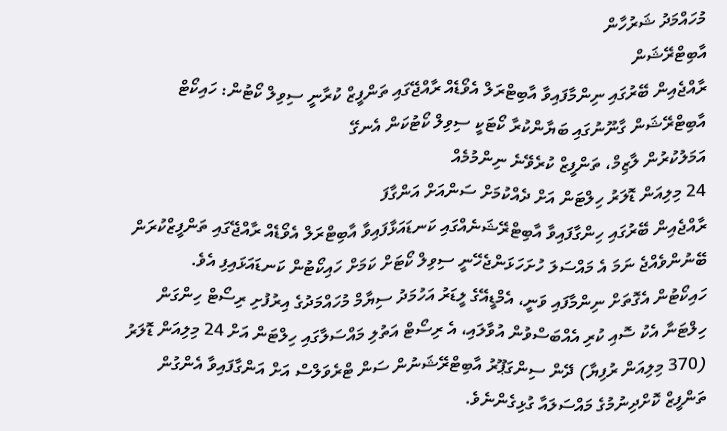މުހައްމަދު ޝަރުހާން
އާބިޓްރޭޝަން
ރާއްޖެއިން ބޭރުގައި ނިންމާފައިވާ އާބިޓްރަލް އެވޯޑެއް ރާއްޖޭގައި ތަންފީޒް ކުރާނީ ސިވިލް ކޯޓުން: ހައިކޯޓް
އާބިޓްރޭޝަން ގާނޫނުގައި ބަޔާންކުރާ ކޯޓަކީ ސިވިލް ކޯޓުކަން އެނގޭ
އަމަލުކުރުން ލާޒިމް، ތަންފީޒް ކުރެވޭނެ ނިންމުމެއް
24 މިލިއަން ޑޮލަރު ހިލްޓަން އަށް ދެއްކުމަށް ސަންއަށް އަންގާފަ
ރާއްޖެއިން ބޭރުގައި ހިންގާފައިވާ އާބިޓްރޭޝަނެއްގައި ކަނޑައަޅާފައިވާ އާބިޓްރަލް އެވޯޑެއް ރާއްޖޭގައި ތަންފީޒްކުރަން ބޭނުންވެއްޖެ ނަމަ އެ މައްސަލަ ހުށަހަޅަންޖެހޭނީ ސިވިލް ކޯޓަށް ކަމަށް ހައިކޯޓުން ކަނޑައަޅައިފި އެވެ.
ހައިކޯޓުން އެގޮތަށް ނިންމާފައި ވަނީ، އެމްޑީއޭގެ ލީޑަރު އަހުމަދު ސިޔާމް މުހައްމަދުގެ އިރުފުށި ރިސޯޓް ހިންގަން ހިލްޓަނާ އެކު ސޮއި ކުރި އެއްބަސްވުން އުވާލައި، އެ ރިސޯޓް އަތުލި މައްސަލާގައި ހިލްޓަން އަށް 24 މިލިއަން ޑޮލަރު (370 މިލިއަން ރުފިޔާ) ދޭން ސިންގަޕޫރު އާބިޓްރޭޝަނުން ސަން ޓްރެވަލްސް އަށް އަންގާފައިވާ އެންގުން ތަންފީޒް ކޮށްދިނުމުގެ މައްސަލައާ ގުޅިގެންނެވެ.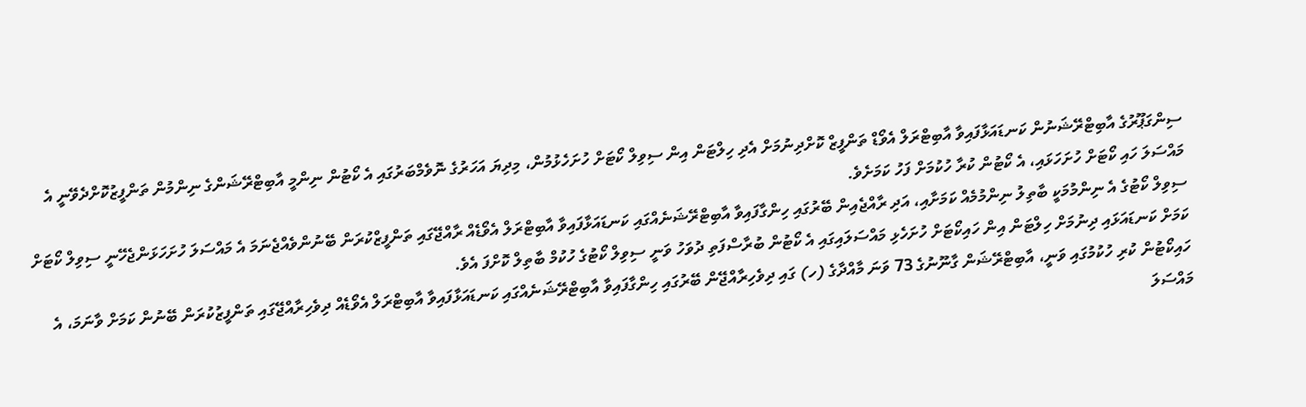ސިންގަޕޫރުގެ އާބިޓްރޭޝަނުން ކަނޑައަޅާފައިވާ އާބިޓްރަލް އެވޯޑް ތަންފީޒް ކޮށްދިނުމަށް އެދި ހިލްޓަން އިން ސިވިލް ކޯޓަށް ހުށަހެޅުމުން، މިދިޔަ އަހަރުގެ ނޮވެމްބަރުގައި އެ ކޯޓުން ނިންމީ އާބިޓްރޭޝަންގެ ނިންމުން ތަންފީޒުކޮށްދެވޭނީ އެ މައްސަލަ ހައި ކޯޓަށް ހުށަހަޅައި، އެ ކޯޓުން ކުރާ ހުކުމަށް ފަހު ކަމަށެވެ.
ސިވިލް ކޯޓުގެ އެ ނިންމުމަކީ ބާތިލު ނިންމުމެއް ކަމަށާއި، އަދި ރާއްޖެއިން ބޭރުގައި ހިންގާފައިވާ އާބިޓްރޭޝަނެއްގައި ކަނޑައަޅާފައިވާ އާބިޓްރަލް އެވޯޑެއް ރާއްޖޭގައި ތަންފީޒްކުރަން ބޭނުންވެއްޖެނަމަ އެ މައްސަލަ ހުށަހަޅަންޖެހޭނީ ސިވިލް ކޯޓަށް ކަމަށް ކަނޑައަޅައި ދިނުމަށް ހިލްޓަން އިން ހައިކޯޓަށް ހުށަހެޅި މައްސަލައިގައި އެ ކޯޓުން ބުރާސްފަތި ދުވަހު ވަނީ ސިވިލް ކޯޓުގެ ހުކުމް ބާތިލް ކޮށްފަ އެވެ.
ހައިކޯޓުން ކުރި ހުކުމުގައި ވަނީ، އާބިޓްރޭޝަން ގާނޫނުގެ 73 ވަނަ މާއްދާގެ (ހ) ގައި ދިވެހިރާއްޖޭން ބޭރުގައި ހިންގާފައިވާ އާބިޓްރޭޝަނެއްގައި ކަނޑައަޅާފައިވާ އާބިޓްރަލް އެވޯޑެއް ދިވެހިރާއްޖޭގައި ތަންފީޒުކުރަން ބޭނުން ކަމަށް ވާނަމަ، އެ މައްސަލަ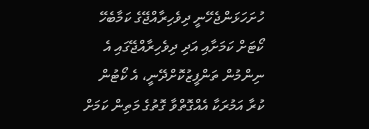ހުށަހަޅަންޖެހޭނީ ދިވެހިރާއްޖޭގެ ކަމާބެހޭ ކޯޓަށް ކަމަށާއި އަދި ދިވެހިރާއްޖޭގައި އެ ނިންމުން ތަންފީޒުކޮށްދޭނީ، އެ ކޯޓުން ކުރާ އަމުރަކާ އެއްގޮތްވާ ގޮތުގެ މަތިން ކަމަށް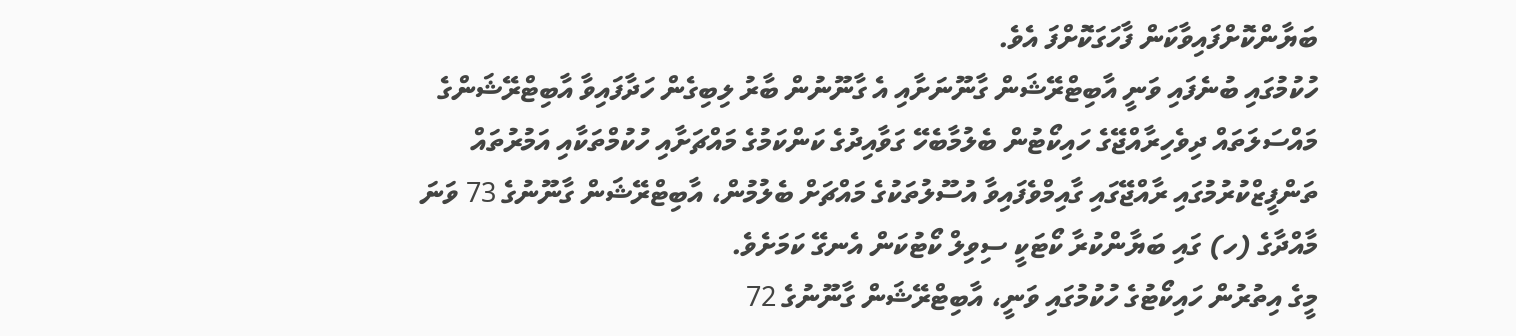ބަޔާންކޮށްފައިވާކަން ފާހަގަކޮށްފަ އެވެ.
ހުކުމުގައި ބުނެފައި ވަނީ އާބިޓްރޭޝަން ގާނޫނަށާއި އެ ގާނޫނުން ބާރު ލިބިގެން ހަދާފައިވާ އާބިޓްރޭޝަންގެ މައްސަލަތައް ދިވެހިރާއްޖޭގެ ހައިކޯޓުން ބެލުމާބެހޭ ގަވާއިދުގެ ކަންކަމުގެ މައްޗަށާއި ހުކުމްތަކާއި އަމުރުތައް ތަންފީޒްކުރުމުގައި ރާއްޖޭގައި ގާއިމްވެފައިވާ އުސޫލުތަކުގެ މައްޗަށް ބެލުމުން، އާބިޓްރޭޝަން ގާނޫނުގެ 73 ވަނަ މާއްދާގެ (ހ) ގައި ބަޔާންކުރާ ކޯޓަކީ ސިވިލް ކޯޓުކަން އެނގޭ ކަމަށެވެ.
މީގެ އިތުރުން ހައިކޯޓުގެ ހުކުމުގައި ވަނީ، އާބިޓްރޭޝަން ގާނޫނުގެ 72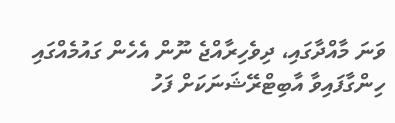ވަނަ މާއްދާގައި، ދިވެހިރާއްޖެ ނޫން އެހެން ގައުމެއްގައި ހިންގާފައިވާ އާބިޓްރޭޝަނަކަށް ފަހު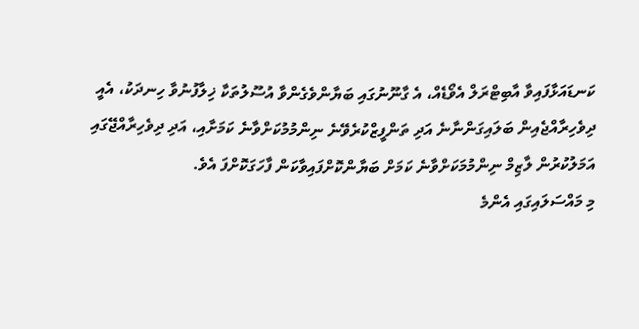ކަނޑައަޅާފައިވާ އާބިޓްރަލް އެވޯޑެއް، އެ ގާނޫނުގައި ބަޔާންވެގެންވާ އުސޫލުތަކާ ޚިލާފުނުވާ ހިނދަކު، އެއީ ދިވެހިރާއްޖެއިން ބަލައިގަންނާނެ އަދި ތަންފީޒްކުރެވޭނެ ނިންމުމުކަށްވާނެ ކަމަށާއި، އަދި ދިވެހިރާއްޖޭގައި އަމަލުކުރުން ލާޒިމް ނިންމުމަކަށްވާނެ ކަމަށް ބަޔާންކޮށްފައިވާކަން ފާހަގަކޮށްފަ އެވެ.
މި މައްސަލައިގައި އެންމެ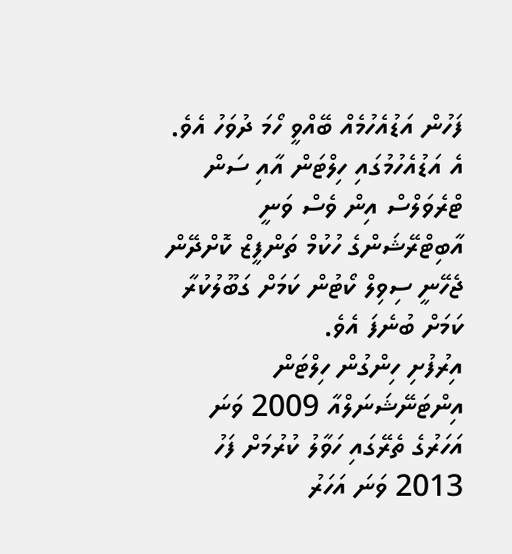ފަހުން އަޑުއެހުމެއް ބޭއްވީ ހޯމަ ދުވަހު އެވެ. އެ އަޑުއެހުމުގައި ހިލްޓަން އާއި ސަން ޓްރެވަލްސް އިން ވެސް ވަނީ އާބިޓްރޭޝަންގެ ހުކުމް ތަންފީޒް ކޮށްދޭން ޖެހޭނީ ސިވިލް ކޯޓުން ކަމަށް ގަބޫލުކުރާ ކަމަށް ބުނެފަ އެވެ.
އިރުފުށި ހިންގުން ހިލްޓަން އިންޓަނޭޝަނަލްއާ 2009 ވަނަ އަހަރުގެ ތެރޭގައި ހަވާލު ކުރުމަށް ފަހު 2013 ވަނަ އަހަރު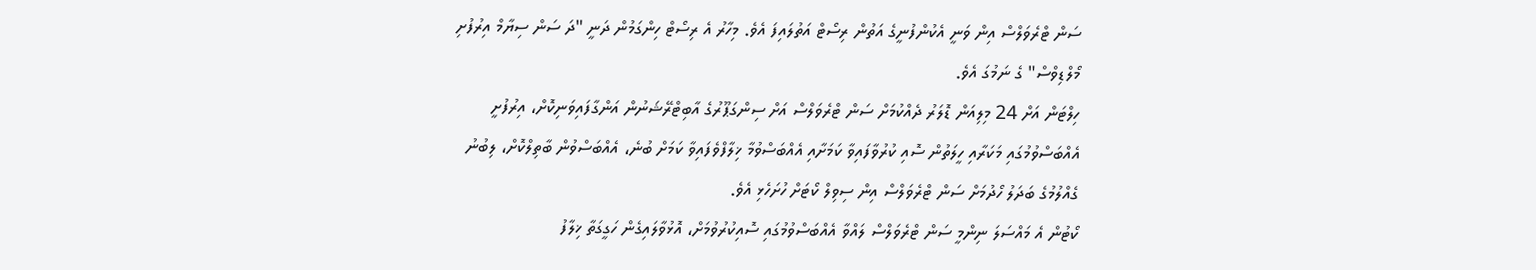ސަން ޓްރެވަލްސް އިން ވަނީ އެކުންފުނީގެ އަތުން ރިސޯޓް އަތުލައިފަ އެވެ. މިހާރު އެ ރިސޯޓް ހިންގަމުން ދަނީ "ދަ ސަން ސިޔާމް އިރުފުށި މޯލްޑިވްސް" ގެ ނަމުގަ އެވެ.
ހިލްޓަން އަށް 24 މިލިއަން ޑޮލަރު ދެއްކުމަށް ސަން ޓްރެވަލްސް އަށް ސިންގަޕޫރުގެ އާބިޓްރޭޝަނުން އަންގާފައިވަނިކޮށް، އިރުފުށީ އެއްބަސްވުމުގައި މަކަރާއި ހީލަތުން ސޮއި ކުރުވާފައިވާ ކަމަށާއި އެއްބަސްވުމާ ޚިލާފްވެފައިވާ ކަމަށް ބުނެ، އެއްބަސްވުން ބާތިލްކޮށް، ލިބުނު ގެއްލުމުގެ ބަދަލު ހޯދުމަށް ސަން ޓްރެވަލްސް އިން ސިވިލް ކޯޓަށް ހުށަހެޅި އެވެ.
ކޯޓުން އެ މައްސަލަ ނިންމީ ސަން ޓްރެވަލްސް ލައްވާ އެއްބަސްވުމުގައި ސޮއިކުރުވުމަށް، އޮޅުވާލައިގެން ހަގީގަތާ ޚިލާފު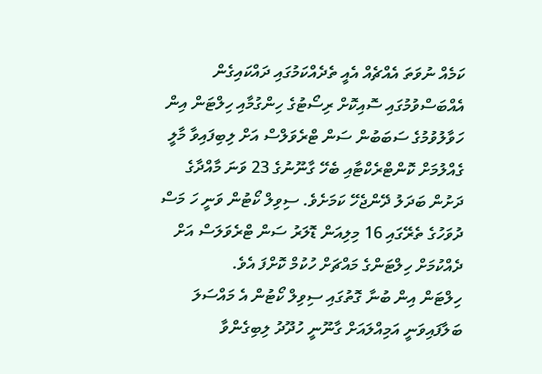ކަމެއް ނުވަތަ އެއްޗެއް އެއީ ތެދެއްކަމުގައި ދައްކައިގެން އެއްބަސްވުމުގައި ސޮއިކޮށް ރިސޯޓުގެ ހިންގުމާއި ހިލްޓަން އިން ހަވާލުވުމުގެ ސަބަބުން ސަން ޓްރެވަލްސް އަށް ލިބިފައިވާ މާލީ ގެއްލުމަށް ކޮންޓްރެކްޓާއި ބެހޭ ގާނޫނުގެ 23 ވަނަ މާއްދާގެ ދަށުން ބަދަލު ދޭންޖެހޭ ކަމަށެވެ. ސިވިލް ކޯޓުން ވަނީ ހަ މަސް ދުވަހުގެ ތެރޭގައި 16 މިލިއަން ޑޮލަރު ސަން ޓްރެވަލަސް އަށް ދެއްކުމަށް ހިލްޓަންގެ މައްޗަށް ހުކުމް ކޮށްފަ އެވެ.
ހިލްޓަން އިން ބުނާ ގޮތުގައި ސިވިލް ކޯޓުން އެ މައްސަލަ ބަލާފައިވަނީ އަމިއްލައަށް ގާނޫނީ ހުދޫދު ލިބިގެންވާ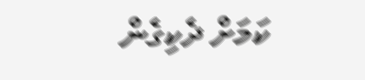ކަމަށް ދެކިގެން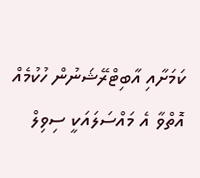ކަމަށާއި އާބިޓްރޭޝަނުން ހުކުމެއް އޮތްވާ އެ މައްސަލައަކީ ސިވިލް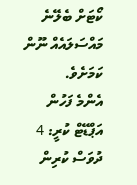ކޯޓަށް ބެލޭނެ މައްސަލައެއް ނޫން ކަމަށެވެ.
އެންމެ ފަހުން އަޕްޑޭޓް ކުރީ: 4 ދުވަސް ކުރިން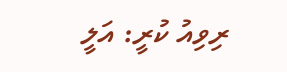ރިވިއު ކުރީ: އަލީ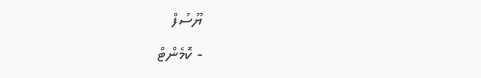ޔޫސުފް
- ކޮމެންޓް